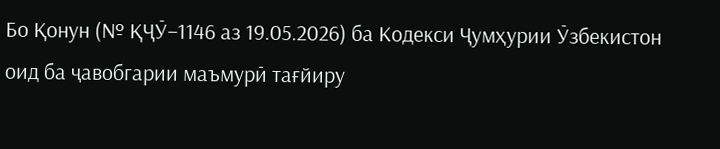Бо Қонун (№ ҚҶӮ–1146 аз 19.05.2026) ба Кодекси Ҷумҳурии Ӯзбекистон оид ба ҷавобгарии маъмурӣ тағйиру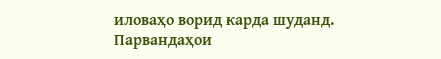иловаҳо ворид карда шуданд.
Парвандаҳои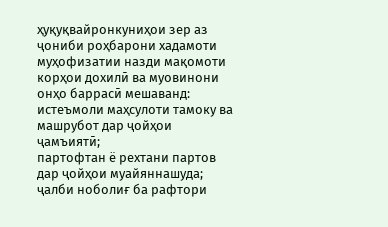ҳуқуқвайронкуниҳои зер аз ҷониби роҳбарони хадамоти муҳофизатии назди мақомоти корҳои дохилӣ ва муовинони онҳо баррасӣ мешаванд:
истеъмоли маҳсулоти тамоку ва машрубот дар ҷойҳои ҷамъиятӣ;
партофтан ё рехтани партов дар ҷойҳои муайяннашуда;
ҷалби ноболиғ ба рафтори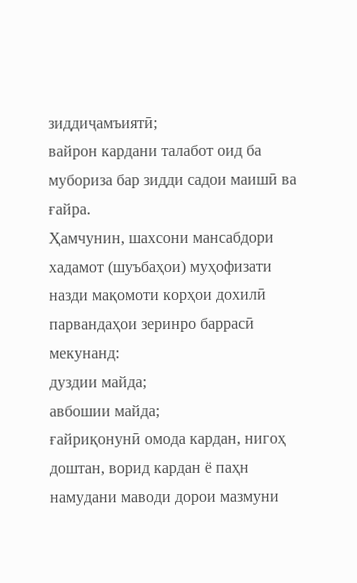зиддиҷамъиятӣ;
вайрон кардани талабот оид ба мубориза бар зидди садои маишӣ ва ғайра.
Ҳамчунин, шахсони мансабдори хадамот (шуъбаҳои) муҳофизати назди мақомоти корҳои дохилӣ парвандаҳои зеринро баррасӣ мекунанд:
дуздии майда;
авбошии майда;
ғайриқонунӣ омода кардан, нигоҳ доштан, ворид кардан ё паҳн намудани маводи дорои мазмуни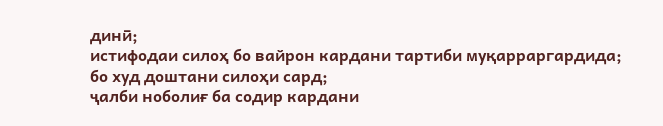динӣ;
истифодаи силоҳ бо вайрон кардани тартиби муқарраргардида;
бо худ доштани силоҳи сард;
ҷалби ноболиғ ба содир кардани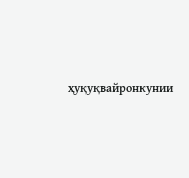ҳуқуқвайронкунии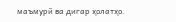маъмурӣ ва дигар ҳолатҳо.